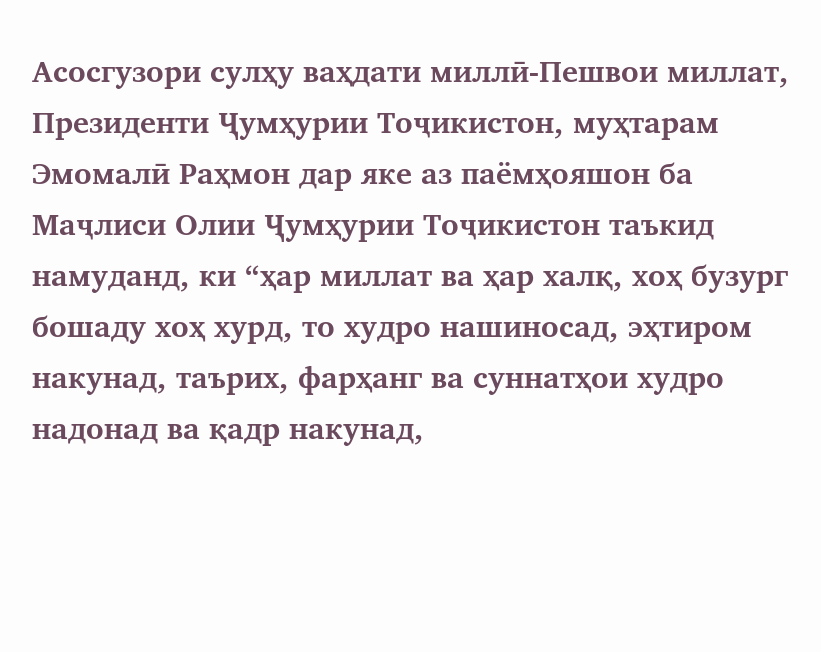Асосгузори сулҳу ваҳдати миллӣ-Пешвои миллат, Президенти Ҷумҳурии Тоҷикистон, муҳтарам Эмомалӣ Раҳмон дар яке аз паёмҳояшон ба Маҷлиси Олии Ҷумҳурии Тоҷикистон таъкид намуданд, ки “ҳар миллат ва ҳар халқ, хоҳ бузург бошаду хоҳ хурд, то худро нашиносад, эҳтиром накунад, таърих, фарҳанг ва суннатҳои худро надонад ва қадр накунад,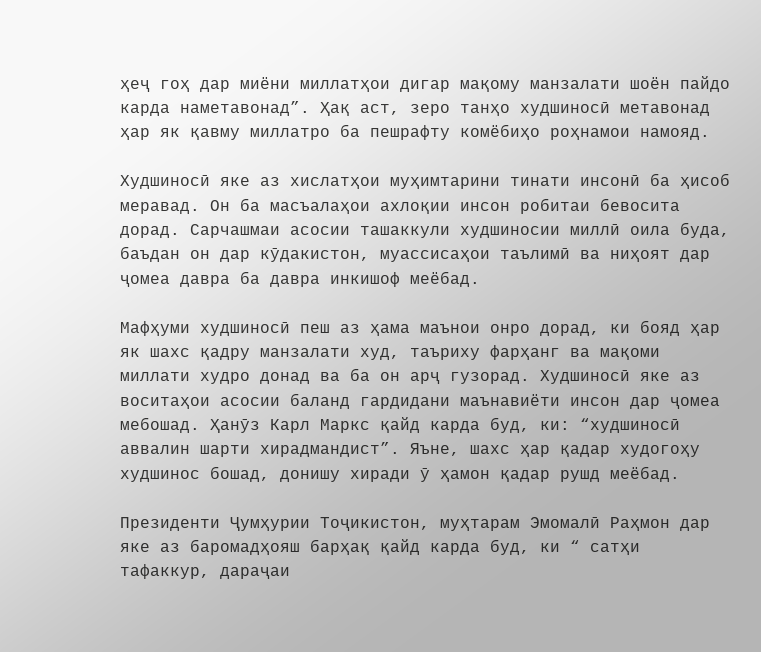ҳеҷ гоҳ дар миёни миллатҳои дигар мақому манзалати шоён пайдо карда наметавонад”. Ҳақ аст, зеро танҳо худшиносӣ метавонад ҳар як қавму миллатро ба пешрафту комёбиҳо роҳнамои намояд.

Худшиносӣ яке аз хислатҳои муҳимтарини тинати инсонӣ ба ҳисоб меравад. Он ба масъалаҳои ахлоқии инсон робитаи бевосита дорад. Сарчашмаи асосии ташаккули худшиносии миллӣ оила буда, баъдан он дар кӯдакистон, муассисаҳои таълимӣ ва ниҳоят дар ҷомеа давра ба давра инкишоф меёбад.

Мафҳуми худшиносӣ пеш аз ҳама маънои онро дорад, ки бояд ҳар як шахс қадру манзалати худ, таъриху фарҳанг ва мақоми миллати худро донад ва ба он арҷ гузорад. Худшиносӣ яке аз воситаҳои асосии баланд гардидани маънавиёти инсон дар ҷомеа мебошад. Ҳанӯз Карл Маркс қайд карда буд, ки: “худшиносӣ аввалин шарти хирадмандист”. Яъне, шахс ҳар қадар худогоҳу худшинос бошад, донишу хиради ӯ ҳамон қадар рушд меёбад.

Президенти Ҷумҳурии Тоҷикистон, муҳтарам Эмомалӣ Раҳмон дар яке аз баромадҳояш барҳақ қайд карда буд, ки “ сатҳи тафаккур, дараҷаи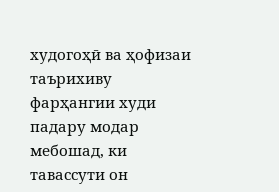худогоҳӣ ва ҳофизаи таърихиву фарҳангии худи падару модар мебошад, ки тавассути он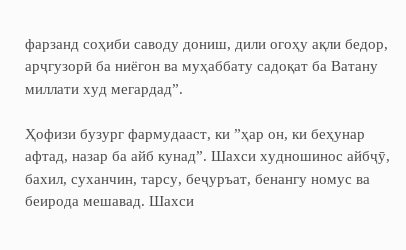фарзанд соҳиби саводу дониш, дили огоҳу ақли бедор, арҷгузорӣ ба ниёгон ва муҳаббату садоқат ба Ватану миллати худ мегардад”.

Ҳофизи бузург фармудааст, ки ”ҳар он, ки беҳунар афтад, назар ба айб кунад”. Шахси худношинос айбҷӯ, бахил, суханчин, тарсу, беҷуръат, бенангу номус ва беирода мешавад. Шахси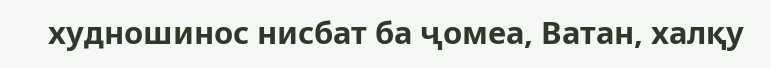худношинос нисбат ба ҷомеа, Ватан, халқу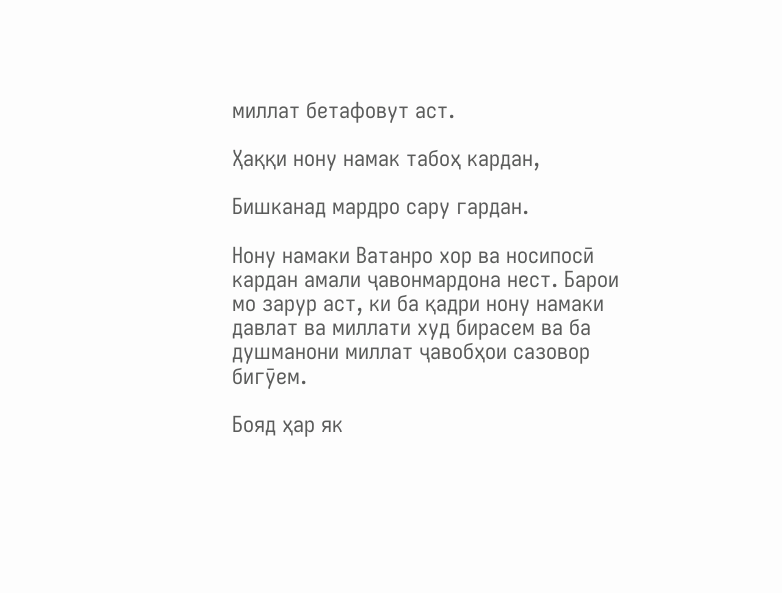миллат бетафовут аст.

Ҳаққи нону намак табоҳ кардан,

Бишканад мардро сару гардан.

Нону намаки Ватанро хор ва носипосӣ кардан амали ҷавонмардона нест. Барои мо зарур аст, ки ба қадри нону намаки давлат ва миллати худ бирасем ва ба душманони миллат ҷавобҳои сазовор бигӯем.

Бояд ҳар як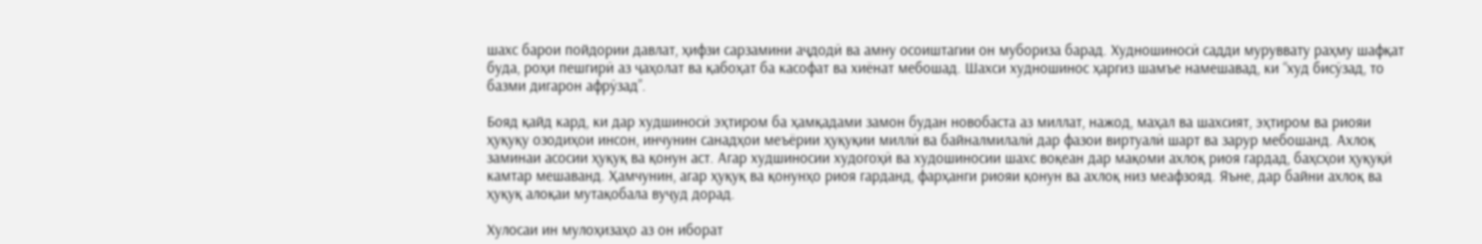шахс барои пойдории давлат, ҳифзи сарзамини аҷдодӣ ва амну осоиштагии он мубориза барад. Худношиносӣ садди муруввату раҳму шафқат буда, роҳи пешгирӣ аз ҷаҳолат ва қабоҳат ба касофат ва хиёнат мебошад. Шахси худношинос ҳаргиз шамъе намешавад, ки “худ бисӯзад, то базми дигарон афрӯзад”.

Бояд қайд кард, ки дар худшиносӣ эҳтиром ба ҳамқадами замон будан новобаста аз миллат, нажод, маҳал ва шахсият, эҳтиром ва риояи ҳуқуқу озодиҳои инсон, инчунин санадҳои меъёрии ҳуқуқии миллӣ ва байналмилалӣ дар фазои виртуалӣ шарт ва зарур мебошанд. Ахлоқ заминаи асосии ҳуқуқ ва қонун аст. Агар худшиносии худогоҳӣ ва худошиносии шахс воқеан дар мақоми ахлоқ риоя гардад, баҳсҳои ҳуқуқӣ камтар мешаванд. Ҳамчунин, агар ҳуқуқ ва қонунҳо риоя гарданд, фарҳанги риояи қонун ва ахлоқ низ меафзояд. Яъне, дар байни ахлоқ ва ҳуқуқ алоқаи мутақобала вуҷуд дорад.

Хулосаи ин мулоҳизаҳо аз он иборат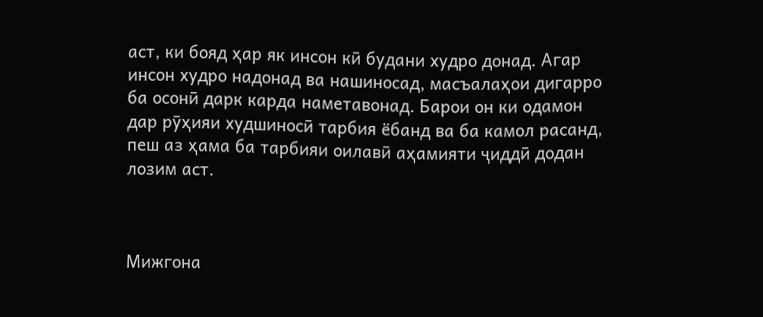аст, ки бояд ҳар як инсон кӣ будани худро донад. Агар инсон худро надонад ва нашиносад, масъалаҳои дигарро ба осонӣ дарк карда наметавонад. Барои он ки одамон дар рӯҳияи худшиносӣ тарбия ёбанд ва ба камол расанд, пеш аз ҳама ба тарбияи оилавӣ аҳамияти ҷиддӣ додан лозим аст.



Мижгона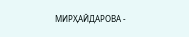МИРҲАЙДАРОВА -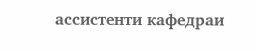ассистенти кафедраи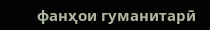фанҳои гуманитарӣ